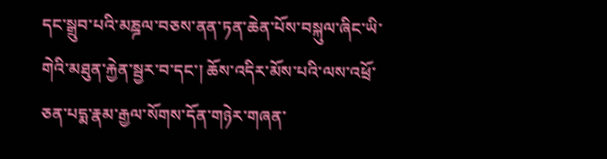དང་སྒྲུབ་པའི་མཎྜལ་བཅས་ནན་ཏན་ཆེན་པོས་བསྐུལ་ཞིང་ཡི་གེའི་མཐུན་རྐྱེན་སྦྱར་བ་དང་། ཆོས་འདིར་མོས་པའི་ལས་འཕྲོ་ཅན་པདྨ་རྣམ་རྒྱལ་སོགས་དོན་གཉེར་གཞན་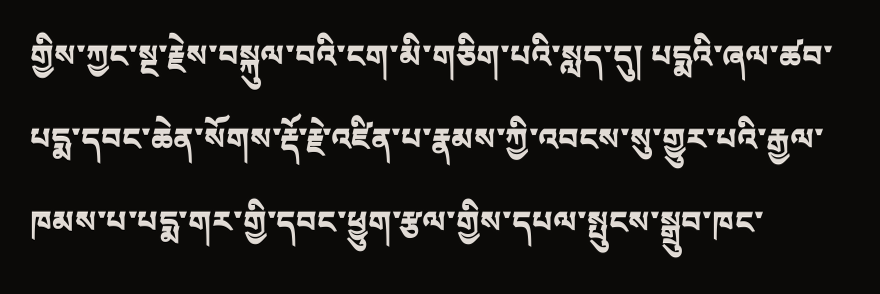གྱིས་ཀྱང་སྔ་རྗེས་བསྐུལ་བའི་ངག་མི་གཅིག་པའི་སླད་དུ། པདྨའི་ཞལ་ཚབ་པདྨ་དབང་ཆེན་སོགས་རྡོ་རྗེ་འཛིན་པ་རྣམས་ཀྱི་འབངས་སུ་གྱུར་པའི་རྒྱལ་ཁམས་པ་པདྨ་གར་གྱི་དབང་ཕྱུག་རྩལ་གྱིས་དཔལ་སྤུངས་སྒྲུབ་ཁང་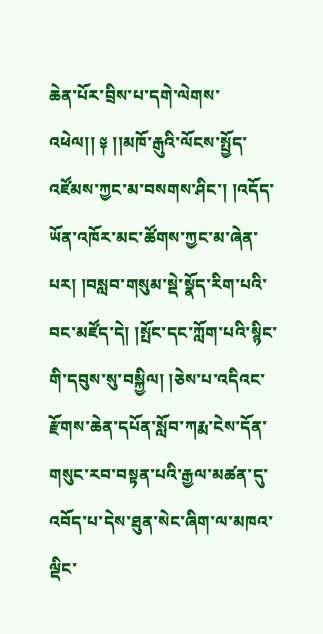ཆེན་པོར་བྲིས་པ་དགེ་ལེགས་འཕེལ།། ༈ །།མཁོ་རྒུའི་ལོངས་སྤྱོད་འཛོམས་ཀྱང་མ་བསགས་ཤིང་། །འདོད་ཡོན་འཁོར་མང་ཚོགས་ཀྱང་མ་ཞེན་པར། །བསླབ་གསུམ་སྡེ་སྣོད་རིག་པའི་བང་མཛོད་དེ། །སྤོང་དང་ཀློག་པའི་སྙིང་གི་དབུས་སུ་བསྐྱིལ། །ཅེས་པ་འདིའང་རྫོགས་ཆེན་དཔོན་སློབ་ཀརྨ་ངེས་དོན་གསུང་རབ་བསྟན་པའི་རྒྱལ་མཚན་དུ་འབོད་པ་དེས་ཐུན་སེང་ཞིག་ལ་མཁའ་ལྡིང་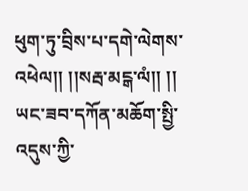ཕུག་ཏུ་བྲིས་པ་དགེ་ལེགས་འཕེལ།། །།སརྦ་མངྒ་ལཾ།། །།
ཡང་ཟབ་དཀོན་མཆོག་སྤྱི་འདུས་ཀྱི་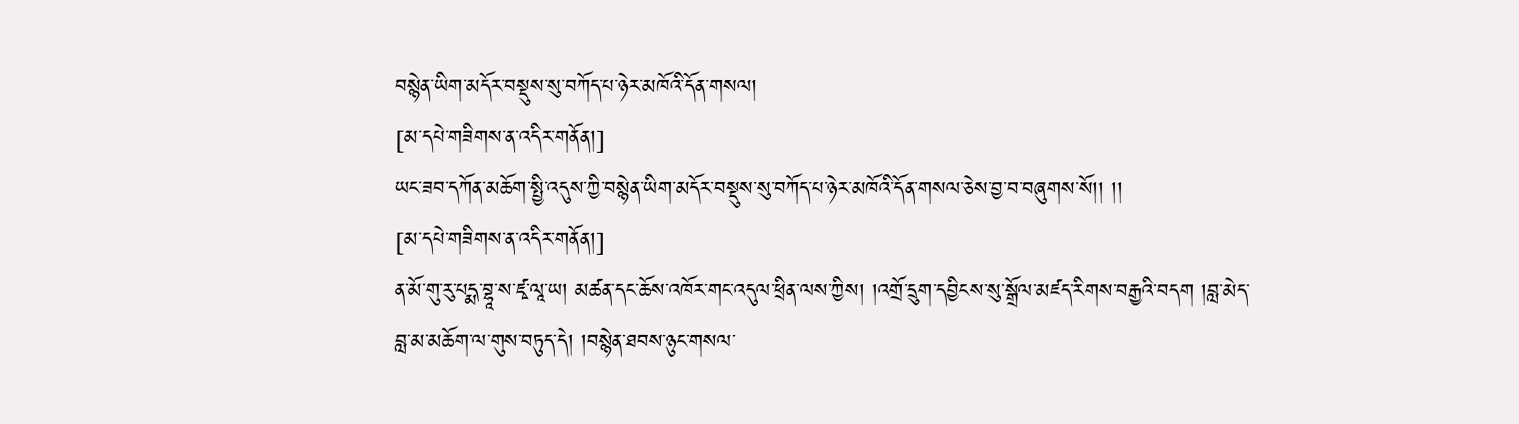བསྙེན་ཡིག་མདོར་བསྡུས་སུ་བཀོད་པ་ཉེར་མཁོའི་དོན་གསལ།
[མ་དཔེ་གཟིགས་ན་འདིར་གནོན།]
ཡང་ཟབ་དཀོན་མཆོག་སྤྱི་འདུས་ཀྱི་བསྙེན་ཡིག་མདོར་བསྡུས་སུ་བཀོད་པ་ཉེར་མཁོའི་དོན་གསལ་ཅེས་བྱ་བ་བཞུགས་སོ།། །།
[མ་དཔེ་གཟིགས་ན་འདིར་གནོན།]
ན་མོ་གུ་རུ་པདྨ་བྷཱ་ས་ཛྭ་ལཱ་ཡ། མཚན་དང་ཆོས་འཁོར་གང་འདུལ་ཕྲིན་ལས་ཀྱིས། །འགྲོ་དྲུག་དབྱིངས་སུ་སྒྲོལ་མཛད་རིགས་བརྒྱའི་བདག །བླ་མེད་བླ་མ་མཆོག་ལ་གུས་བཏུད་དེ། །བསྙེན་ཐབས་ཉུང་གསལ་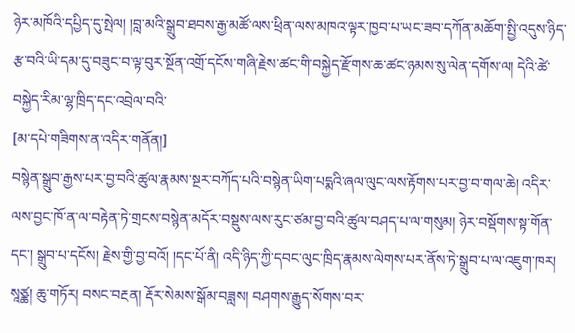ཉེར་མཁོའི་དཔྱིད་དུ་སྤེལ། །བླ་མའི་སྒྲུབ་ཐབས་རྒྱ་མཚོ་ལས་ཕྲིན་ལས་མཁའ་ལྟར་ཁྱབ་པ་ཡང་ཟབ་དཀོན་མཆོག་སྤྱི་འདུས་ཉིད་རྩ་བའི་ཡི་དམ་དུ་བཟུང་བ་ལྟ་བུར་སྔོན་འགྲོ་དངོས་གཞི་རྗེས་ཚང་གི་བསྐྱེད་རྫོགས་ཆ་ཚང་ཉམས་སུ་ལེན་དགོས་ལ། དེའི་ཚེ་བསྐྱེད་རིམ་ལྷ་ཁྲིད་དང་འབྲེལ་བའི་
[མ་དཔེ་གཟིགས་ན་འདིར་གནོན།]
བསྙེན་སྒྲུབ་རྒྱས་པར་བྱ་བའི་ཚུལ་རྣམས་སྔར་བཀོད་པའི་བསྙེན་ཡིག་པདྨའི་ཞལ་ལུང་ལས་རྟོགས་པར་བྱ་བ་གལ་ཆེ། འདིར་ལས་བྱང་ཁོ་ན་ལ་བརྟེན་ཏེ་གྲངས་བསྙེན་མདོར་བསྡུས་ལས་རུང་ཙམ་བྱ་བའི་ཚུལ་བཤད་པ་ལ་གསུམ། ཉེར་བསྡོགས་སྟ་གོན་དང་། སྒྲུབ་པ་དངོས། རྗེས་གྱི་བྱ་བའོ། །དང་པོ་ནི། འདི་ཉིད་ཀྱི་དབང་ལུང་ཁྲིད་རྣམས་ལེགས་པར་ནོས་ཏེ་སྒྲུབ་པ་ལ་འཇུག་ཁར། སཱཙྪ། ཆུ་གཏོར། བསང་བརྔན། རྡོར་སེམས་སྒོམ་བཟླས། བཤགས་རྒྱུད་སོགས་བར་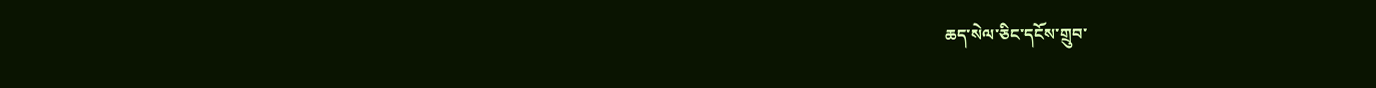ཆད་སེལ་ཅིང་དངོས་གྲུབ་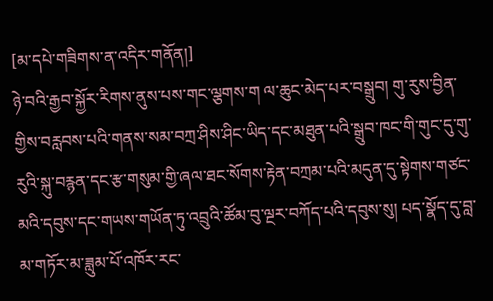[མ་དཔེ་གཟིགས་ན་འདིར་གནོན།]
ཉེ་བའི་རྒྱབ་སྐྱོར་རིགས་ནུས་པས་གང་ལྕགས་ག ལ་ཆུང་མེད་པར་བསྒྲུབ། གུ་རུས་བྱིན་གྱིས་བརླབས་པའི་གནས་སམ་བཀྲ་ཤིས་ཤིང་ཡིད་དང་མཐུན་པའི་སྒྲུབ་ཁང་གི་གུང་དུ་གུ་རུའི་སྐུ་བརྙན་དང་རྩ་གསུམ་གྱི་ཞལ་ཐང་སོགས་རྟེན་བཀྲམ་པའི་མདུན་དུ་སྟེགས་གཙང་མའི་དབུས་དང་གཡས་གཡོན་ཏུ་འབྲུའི་ཚོམ་བུ་ལྔར་བཀོད་པའི་དབུས་སུ། པད་སྣོད་དུ་བླ་མ་གཏོར་མ་ཟླུམ་པོ་འཁོར་རང་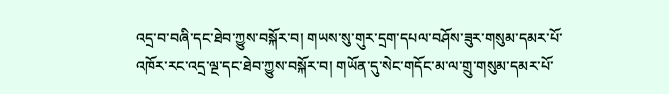འདྲ་བ་བཞི་དང་ཐེབ་ཀྱུས་བསྐོར་བ། གཡས་སུ་གུར་དྲག་དཔལ་བཤོས་ཟུར་གསུམ་དམར་པོ་འཁོར་རང་འདྲ་ལྔ་དང་ཐེབ་ཀྱུས་བསྐོར་བ། གཡོན་དུ་སེང་གདོང་མ་ལ་གྲུ་གསུམ་དམར་པོ་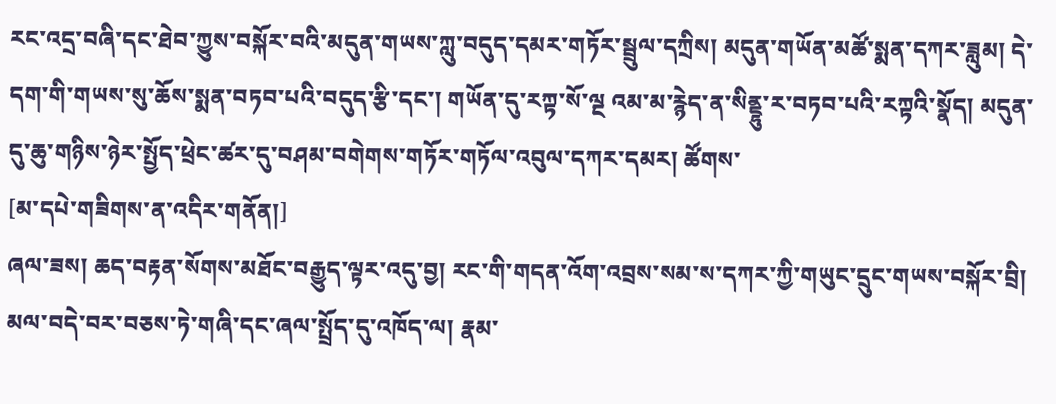རང་འདྲ་བཞི་དང་ཐེབ་ཀྱུས་བསྐོར་བའི་མདུན་གཡས་ཀླུ་བདུད་དམར་གཏོར་སྦྲུལ་དཀྲིས། མདུན་གཡོན་མཚོ་སྨན་དཀར་ཟླུམ། དེ་དག་གི་གཡས་སུ་ཆོས་སྨན་བཏབ་པའི་བདུད་རྩི་དང་། གཡོན་དུ་རཀྟ་སོ་ལྔ འམ་མ་རྙེད་ན་སིནྡྷུ་ར་བཏབ་པའི་རཀྟའི་སྣོད། མདུན་དུ་ཆུ་གཉིས་ཉེར་སྤྱོད་ཕྲེང་ཚར་དུ་བཤམ་བགེགས་གཏོར་གཏོལ་འབུལ་དཀར་དམར། ཚོགས་
[མ་དཔེ་གཟིགས་ན་འདིར་གནོན།]
ཞལ་ཟས། ཆད་བརྟན་སོགས་མཐོང་བརྒྱུད་ལྟར་འདུ་བྱ། རང་གི་གདན་འོག་འབྲས་སམ་ས་དཀར་ཀྱི་གཡུང་དྲུང་གཡས་བསྐོར་བྲི། མལ་བདེ་བར་བཅས་ཏེ་གཞི་དང་ཞལ་སྤྲོད་དུ་འཁོད་ལ། རྣམ་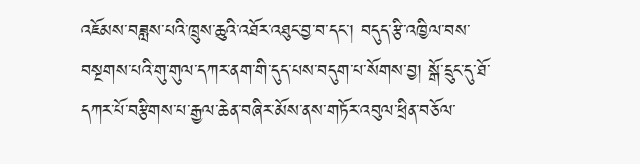འཇོམས་བཟླས་པའི་ཁྲུས་ཆུའི་འཐོར་འཐུང་བྱ་བ་དང་། བདུད་རྩི་འཁྱིལ་བས་བསྔགས་པའི་གུ་གུལ་དཀར་ནག་གི་དུད་པས་བདུག་པ་སོགས་བྱ། སྒོ་དྲུང་དུ་ཐོ་དཀར་པོ་བརྩིགས་པ་རྒྱལ་ཆེན་བཞིར་མོས་ནས་གཏོར་འབུལ་ཕྲིན་བཅོལ་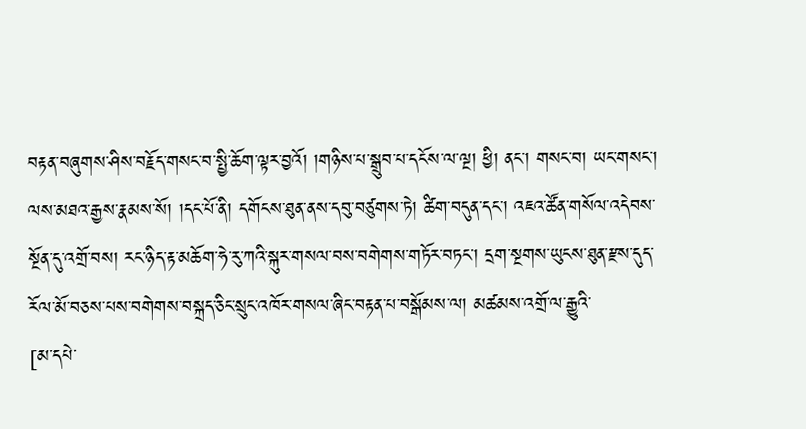བརྟན་བཞུགས་ཤིས་བརྗོད་གསང་བ་སྤྱི་ཆོག་ལྟར་བྱའོ། །གཉིས་པ་སྒྲུབ་པ་དངོས་ལ་ལྔ། ཕྱི། ནང་། གསང་བ། ཡང་གསང་། ལས་མཐའ་རྒྱས་རྣམས་སོ། །དང་པོ་ནི། དགོངས་ཐུན་ནས་དབུ་བཙུགས་ཏེ། ཚིག་བདུན་དང་། འཇའ་ཚོན་གསོལ་འདེབས་སྔོན་དུ་འགྲོ་བས། རང་ཉིད་རྟ་མཆོག་ཧེ་རུ་ཀའི་སྐུར་གསལ་བས་བགེགས་གཏོར་བཏང་། དྲག་སྔགས་ཡུངས་ཐུན་རྫས་དུད་རོལ་མོ་བཅས་པས་བགེགས་བསྐྲད་ཅིང་སྲུང་འཁོར་གསལ་ཞིང་བརྟན་པ་བསྒོམས་ལ། མཚམས་འགྲོ་ལ་རྒྱུའི་
[མ་དཔེ་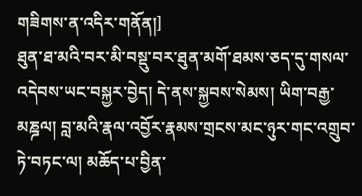གཟིགས་ན་འདིར་གནོན།]
ཐུན་ཐ་མའི་བར་མི་བསྡུ་བར་ཐུན་མགོ་ཐམས་ཅད་དུ་གསལ་འདེབས་ཡང་བསྐྱར་བྱེད། དེ་ནས་སྐྱབས་སེམས། ཡིག་བརྒྱ་མཎྜལ། བླ་མའི་རྣལ་འབྱོར་རྣམས་གྲངས་མང་ཉུར་གང་འགྲུབ་ཏེ་བཏང་ལ། མཆོད་པ་བྱིན་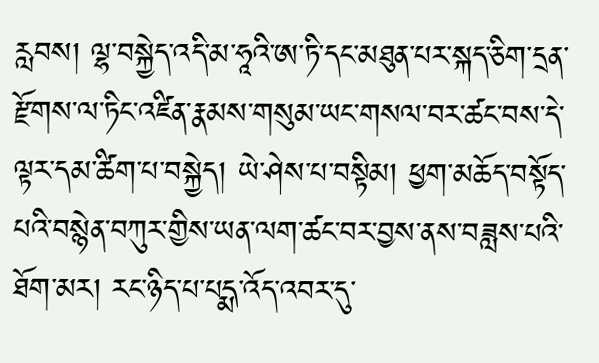རླབས། ལྷ་བསྐྱེད་འདི་མ་ཧཱའི་ཨ་ཏི་དང་མཐུན་པར་སྐད་ཅིག་དྲན་རྫོགས་ལ་ཏིང་འཛིན་རྣམས་གསུམ་ཡང་གསལ་བར་ཚང་བས་དེ་ལྟར་དམ་ཚིག་པ་བསྐྱེད། ཡེ་ཤེས་པ་བསྟིམ། ཕྱག་མཆོད་བསྟོད་པའི་བསྙེན་བཀུར་གྱིས་ཡན་ལག་ཚང་བར་བྱས་ནས་བཟླས་པའི་ཐོག་མར། རང་ཉིད་པ་པདྨ་འོད་འབར་དུ་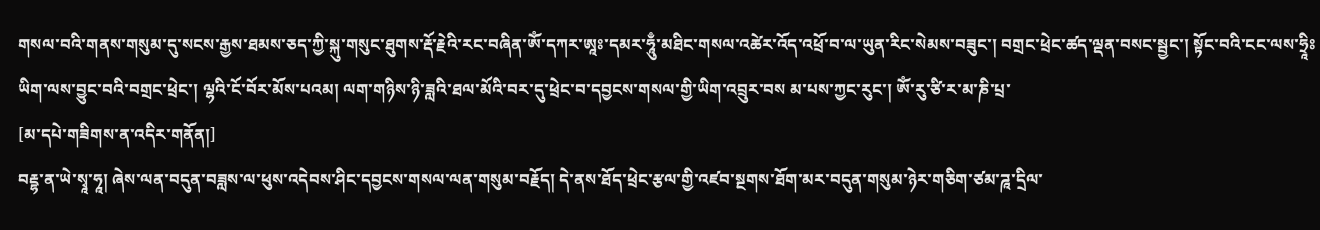གསལ་བའི་གནས་གསུམ་དུ་སངས་རྒྱས་ཐམས་ཅད་ཀྱི་སྐུ་གསུང་ཐུགས་རྡོ་རྗེའི་རང་བཞིན་ༀ་དཀར་ཨཱཿ་དམར་ཧཱུྃ་མཐིང་གསལ་འཚེར་འོད་འཕྲོ་བ་ལ་ཡུན་རིང་སེམས་བཟུང་། བགྲང་ཕྲེང་ཚད་ལྡན་བསང་སྦྱང་། སྟོང་བའི་ངང་ལས་ཧྲཱིཿཡིག་ལས་བྱུང་བའི་བགྲང་ཕྲེང་། ལྷའི་ངོ་བོར་མོས་པའམ། ལག་གཉིས་ཉི་ཟླའི་ཐལ་མོའི་བར་དུ་ཕྲེང་བ་དབྱངས་གསལ་གྱི་ཡིག་འབྲུར་བས མ་པས་ཀྱང་རུང་། ༀ་རུ་ཙི་ར་མ་ཎི་པྲ་
[མ་དཔེ་གཟིགས་ན་འདིར་གནོན།]
བརྡྷ་ན་ཡེ་སྭཱ་ཧཱ། ཞེས་ལན་བདུན་བཟླས་ལ་ཕུས་འདེབས་ཤིང་དབྱངས་གསལ་ལན་གསུམ་བརྗོད། དེ་ནས་ཐོད་ཕྲེང་རྩལ་གྱི་འཛབ་སྔགས་ཐོག་མར་བདུན་གསུམ་ཉེར་གཅིག་ཙམ་ཌཱ་དྲིལ་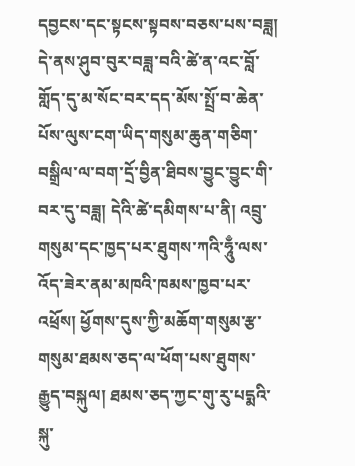དབྱངས་དང་སྟངས་སྟབས་བཅས་པས་བཟླ། དེ་ནས་ཤུབ་བུར་བཟླ་བའི་ཚེ་ན་འང་བློ་གློད་དུ་མ་སོང་བར་དད་མོས་སྤྲོ་བ་ཆེན་པོས་ལུས་ངག་ཡིད་གསུམ་ཆུན་གཅིག་བསྒྲིལ་ལ་བག་དྲོ་བྱིན་ཐིབས་བྱུང་བྱུང་གི་བར་དུ་བཟླ། དེའི་ཚེ་དམིགས་པ་ནི། འབྲུ་གསུམ་དང་ཁྱད་པར་ཐུགས་ཀའི་ཧཱུྃ་ལས་འོད་ཟེར་ནམ་མཁའི་ཁམས་ཁྱབ་པར་འཕྲོས། ཕྱོགས་དུས་ཀྱི་མཆོག་གསུམ་རྩ་གསུམ་ཐམས་ཅད་ལ་ཕོག་པས་ཐུགས་རྒྱུད་བསྐུལ། ཐམས་ཅད་ཀྱང་གུ་རུ་པདྨའི་སྐུ་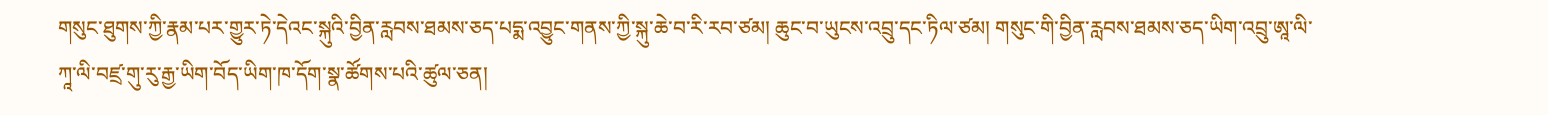གསུང་ཐུགས་ཀྱི་རྣམ་པར་གྱུར་ཏེ་དེའང་སྐུའི་བྱིན་རླབས་ཐམས་ཅད་པདྨ་འབྱུང་གནས་ཀྱི་སྐུ་ཆེ་བ་རི་རབ་ཙམ། ཆུང་བ་ཡུངས་འབྲུ་དང་ཏིལ་ཙམ། གསུང་གི་བྱིན་རླབས་ཐམས་ཅད་ཡིག་འབྲུ་ཨཱ་ལི་ཀཱ་ལི་བཛྲ་གུ་རུ་རྒྱ་ཡིག་བོད་ཡིག་ཁ་དོག་སྣ་ཚོགས་པའི་ཚུལ་ཅན།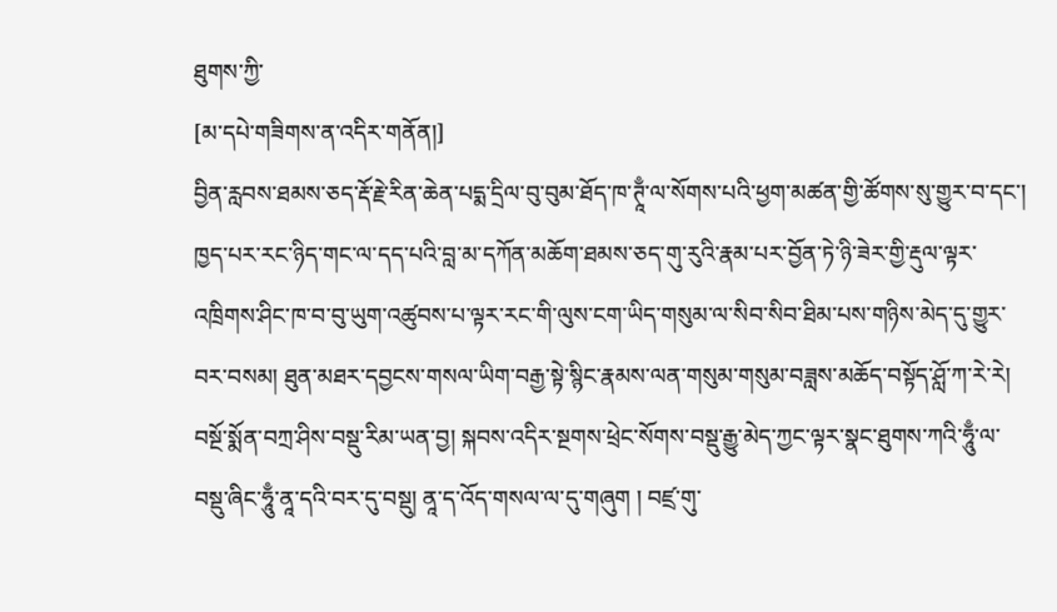ཐུགས་ཀྱི་
[མ་དཔེ་གཟིགས་ན་འདིར་གནོན།]
བྱིན་རླབས་ཐམས་ཅད་རྡོ་རྗེ་རིན་ཆེན་པདྨ་དྲིལ་བུ་བུམ་ཐོད་ཁ་ཊཱྃ་ལ་སོགས་པའི་ཕྱག་མཚན་གྱི་ཚོགས་སུ་གྱུར་བ་དང་། ཁྱད་པར་རང་ཉིད་གང་ལ་དད་པའི་བླ་མ་དཀོན་མཆོག་ཐམས་ཅད་གུ་རུའི་རྣམ་པར་བྱོན་ཏེ་ཉི་ཟེར་གྱི་རྡུལ་ལྟར་འཁྲིགས་ཤིང་ཁ་བ་བུ་ཡུག་འཚུབས་པ་ལྟར་རང་གི་ལུས་ངག་ཡིད་གསུམ་ལ་སིབ་སིབ་ཐིམ་པས་གཉིས་མེད་དུ་གྱུར་བར་བསམ། ཐུན་མཐར་དབྱངས་གསལ་ཡིག་བརྒྱ་སྟེ་སྙིང་རྣམས་ལན་གསུམ་གསུམ་བཟླས་མཆོད་བསྟོད་ཤློ་ཀ་རེ་རེ། བསྔོ་སྨོན་བཀྲ་ཤིས་བསྡུ་རིམ་ཡན་བྱ། སྐབས་འདིར་སྔགས་ཕྲེང་སོགས་བསྡུ་རྒྱུ་མེད་ཀྱང་ལྟར་སྣང་ཐུགས་ཀའི་ཧཱུྃ་ལ་བསྡུ་ཞིང་ཧཱུྃ་ནཱ་དའི་བར་དུ་བསྡུ། ནཱ་ད་འོད་གསལ་ལ་དུ་གཞུག ། བཛྲ་གུ་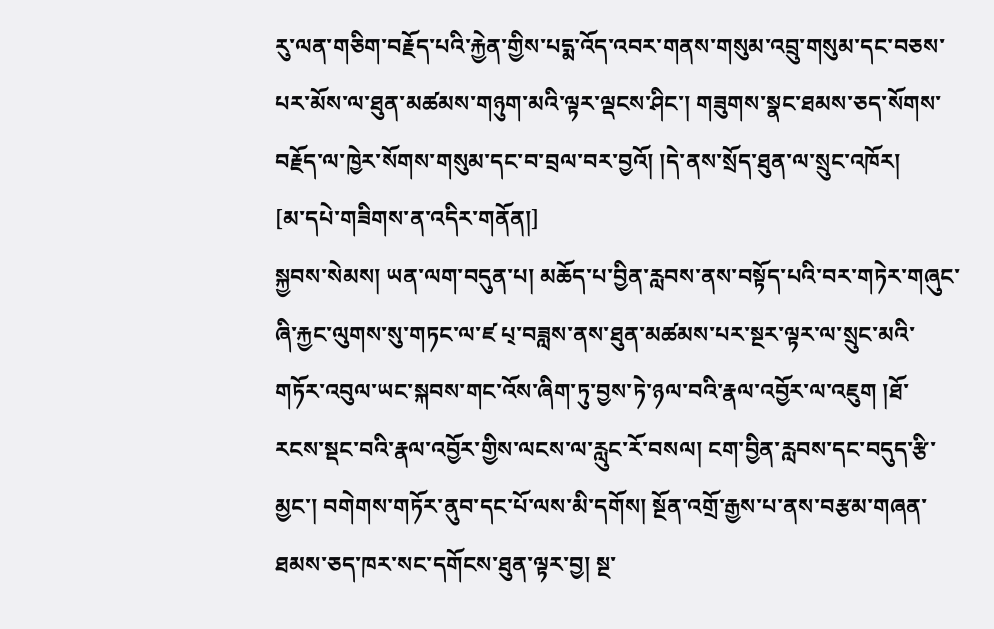རུ་ལན་གཅིག་བརྗོད་པའི་རྐྱེན་གྱིས་པདྨ་འོད་འབར་གནས་གསུམ་འབྲུ་གསུམ་དང་བཅས་པར་མོས་ལ་ཐུན་མཚམས་གཉུག་མའི་ལྟར་ལྡངས་ཤིང་། གཟུགས་སྣང་ཐམས་ཅད་སོགས་བརྗོད་ལ་ཁྱེར་སོགས་གསུམ་དང་བ་བྲལ་བར་བྱའོ། །དེ་ནས་སྲོད་ཐུན་ལ་སྲུང་འཁོར།
[མ་དཔེ་གཟིགས་ན་འདིར་གནོན།]
སྐྱབས་སེམས། ཡན་ལག་བདུན་པ། མཆོད་པ་བྱིན་རླབས་ནས་བསྟོད་པའི་བར་གཏེར་གཞུང་ཞི་རྐྱང་ལུགས་སུ་གཏང་ལ་ཛ པ྄་བཟླས་ནས་ཐུན་མཚམས་པར་སྔར་ལྟར་ལ་སྲུང་མའི་གཏོར་འབུལ་ཡང་སྐབས་གང་འོས་ཞིག་ཏུ་བྱས་ཏེ་ཉལ་བའི་རྣལ་འབྱོར་ལ་འཇུག །ཐོ་རངས་སྡང་བའི་རྣལ་འབྱོར་གྱིས་ལངས་ལ་རླུང་རོ་བསལ། ངག་བྱིན་རླབས་དང་བདུད་རྩི་མྱང་། བགེགས་གཏོར་ནུབ་དང་པོ་ལས་མི་དགོས། སྔོན་འགྲོ་རྒྱས་པ་ནས་བརྩམ་གཞན་ཐམས་ཅད་ཁར་སང་དགོངས་ཐུན་ལྟར་བྱ། སྔ་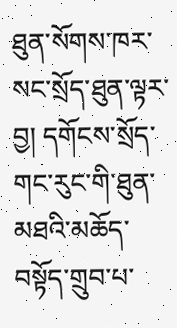ཐུན་སོགས་ཁར་སང་སྲོད་ཐུན་ལྟར་བྱ། དགོངས་སྲོད་གང་རུང་གི་ཐུན་མཐའི་མཆོད་བསྟོད་གྲུབ་པ་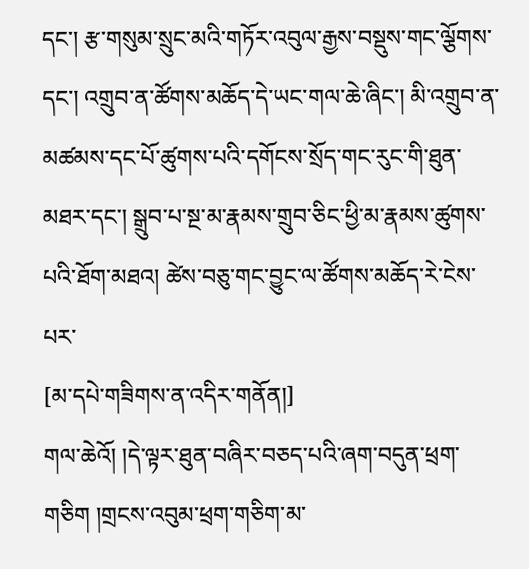དང་། རྩ་གསུམ་སྲུང་མའི་གཏོར་འབུལ་རྒྱས་བསྡུས་གང་ལྕོགས་དང་། འགྲུབ་ན་ཚོགས་མཆོད་དེ་ཡང་གལ་ཆེ་ཞིང་། མི་འགྲུབ་ན་མཚམས་དང་པོ་ཚུགས་པའི་དགོངས་སྲོད་གང་རུང་གི་ཐུན་མཐར་དང་། སྒྲུབ་པ་སྔ་མ་རྣམས་གྲུབ་ཅིང་ཕྱི་མ་རྣམས་ཚུགས་པའི་ཐོག་མཐའ། ཚེས་བཅུ་གང་བྱུང་ལ་ཚོགས་མཆོད་རེ་ངེས་པར་
[མ་དཔེ་གཟིགས་ན་འདིར་གནོན།]
གལ་ཆེའོ། །དེ་ལྟར་ཐུན་བཞིར་བཅད་པའི་ཞག་བདུན་ཕྲག་གཅིག །གྲངས་འབུམ་ཕྲག་གཅིག་མ་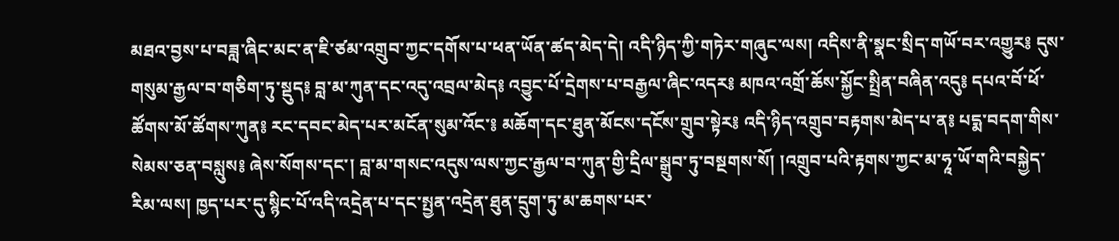མཐའ་བྱས་པ་བཟླ་ཞིང་མང་ན་ཇི་ཙམ་འགྲུབ་ཀྱང་དགོས་པ་ཕན་ཡོན་ཚད་མེད་དེ། འདི་ཉིད་ཀྱི་གཏེར་གཞུང་ལས། འདིས་ནི་སྣང་སྲིད་གཡོ་བར་འགྱུར༔ དུས་གསུམ་རྒྱལ་བ་གཅིག་ཏུ་སྡུད༔ བླ་མ་ཀུན་དང་འདུ་འབྲལ་མེད༔ འབྱུང་པོ་དྲེགས་པ་བརྒྱལ་ཞིང་འདར༔ མཁའ་འགྲོ་ཆོས་སྐྱོང་སྤྲིན་བཞིན་འདུ༔ དཔའ་བོ་ཕོ་ཚོགས་མོ་ཚོགས་ཀུན༔ རང་དབང་མེད་པར་མངོན་སུམ་འོང་༔ མཆོག་དང་ཐུན་མོངས་དངོས་གྲུབ་སྟེར༔ འདི་ཉིད་འགྲུབ་བརྟགས་མེད་པ་ན༔ པདྨ་བདག་གིས་སེམས་ཅན་བསླུས༔ ཞེས་སོགས་དང་། བླ་མ་གསང་འདུས་ལས་ཀྱང་རྒྱལ་བ་ཀུན་གྱི་དྲིལ་སྒྲུབ་ཏུ་བསྔགས་སོ། །འགྲུབ་པའི་རྟགས་ཀྱང་མ་ཧཱ་ཡོ་གའི་བསྐྱེད་རིམ་ལས། ཁྱད་པར་དུ་སྙིང་པོ་འདི་འདྲེན་པ་དང་སྤྱན་འདྲེན་ཐུན་དྲུག་ཏུ་མ་ཆགས་པར་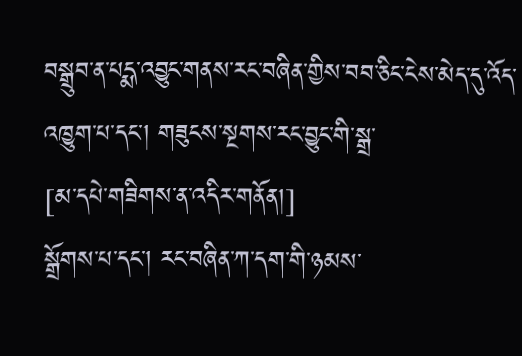བསྒྲུབ་ན་པདྨ་འབྱུང་གནས་རང་བཞིན་གྱིས་བབ་ཅིང་ངེས་མེད་དུ་འོད་འཁྱུག་པ་དང་། གཟུངས་སྔགས་རང་བྱུང་གི་སྒྲ་
[མ་དཔེ་གཟིགས་ན་འདིར་གནོན།]
སྒྲོགས་པ་དང་། རང་བཞིན་ཀ་དག་གི་ཉམས་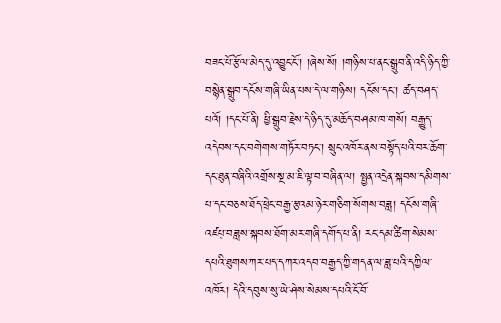བཟང་པོ་རྩོལ་མེད་དུ་འབྱུང་ངོ་། །ཞེས་སོ། །གཉིས་པ་ནང་སྒྲུབ་ནི་འདི་ཉིད་ཀྱི་བསྙེན་སྒྲུབ་དངོས་གཞི་ཡིན་པས་དེ་ལ་གཉིས། དངོས་དང་། ཚད་བཤད་པའོ། །དང་པོ་ནི། ཕྱི་སྒྲུབ་རྗེས་དེ་ཉིད་དུ་མཆོད་བཤམ་ཁ་གསོ། བརྒྱུད་འདེབས་དང་བགེགས་གཏོར་བཏང་། སྲུང་འཁོར་ནས་བསྟོད་པའི་བར་ཆོག་དང་ཐུན་བཞིའི་འགྲོས་སྔ་མ་ཇི་ལྟ་བ་བཞིན་ལ། སྤྱན་འདྲེན་སྐབས་དམིགས་པ་དང་བཅས་ཐོད་ཕྲེང་བརྒྱ་རྩའམ་ཉེར་གཅིག་སོགས་བཟླ། དངོས་གཞི་འཛཔ྄་བཟླས་སྐབས་ཐོག་མར་གཞི་དགོད་པ་ནི། རང་དམ་ཚིག་སེམས་དཔའི་ཐུགས་ཀར་པད་དཀར་འདབ་བརྒྱད་ཀྱི་གདན་ལ་ཟླ་པའི་དཀྱིལ་འཁོར། དེའི་དབུས་སུ་ཡེ་ཤེས་སེམས་དཔའི་ངོ་བོ་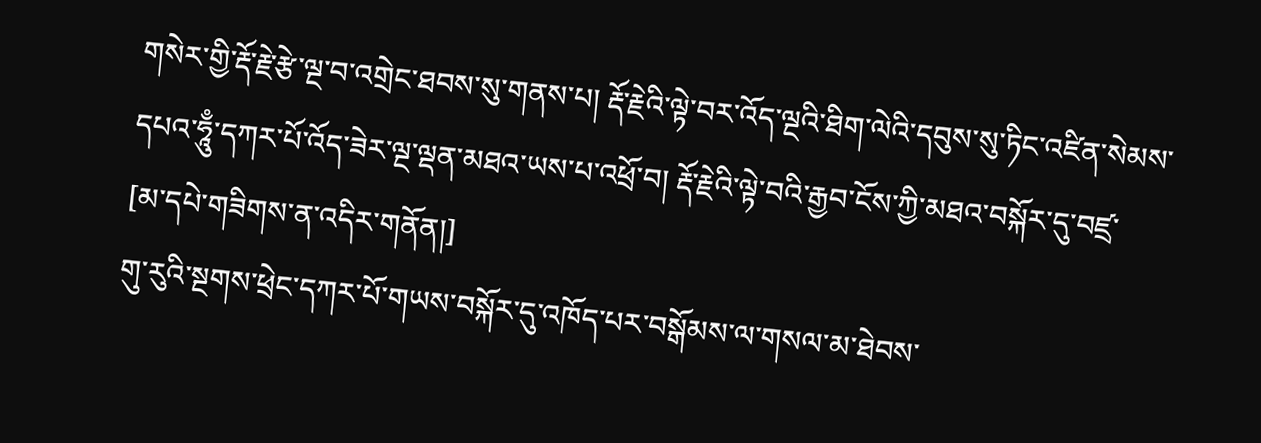གསེར་གྱི་རྡོ་རྗེ་རྩེ་ལྔ་བ་འགྲེང་ཐབས་སུ་གནས་པ། རྡོ་རྗེའི་ལྟེ་བར་འོད་ལྔའི་ཐིག་ལེའི་དབུས་སུ་ཏིང་འཛིན་སེམས་དཔའ་ཧཱུྃ་དཀར་པོ་འོད་ཟེར་ལྔ་ལྡན་མཐའ་ཡས་པ་འཕྲོ་བ། རྡོ་རྗེའི་ལྟེ་བའི་རྒྱབ་ངོས་ཀྱི་མཐའ་བསྐོར་དུ་བཛྲ་
[མ་དཔེ་གཟིགས་ན་འདིར་གནོན།]
གུ་རུའི་སྔགས་ཕྲེང་དཀར་པོ་གཡས་བསྐོར་དུ་འཁོད་པར་བསྒོམས་ལ་གསལ་མ་ཐེབས་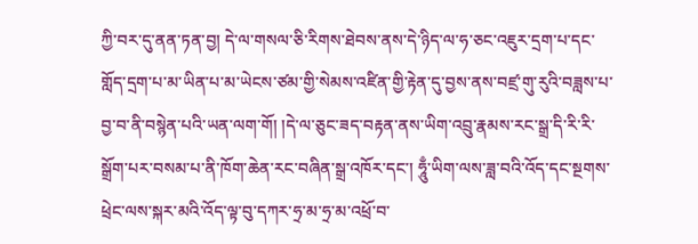ཀྱི་བར་དུ་ནན་ཏན་བྱ། དེ་ལ་གསལ་ཅི་རིགས་ཐེབས་ནས་དེ་ཉིད་ལ་ཧ་ཅང་འཇུར་དྲག་པ་དང་གློད་དྲག་པ་མ་ཡིན་པ་མ་ཡེངས་ཙམ་གྱི་སེམས་འཛིན་གྱི་རྟེན་དུ་བྱས་ནས་བཛྲ་གུ་རུའི་བཟླས་པ་བྱ་བ་ནི་བསྙེན་པའི་ཡན་ལག་གོ། །དེ་ལ་ཅུང་ཟད་བརྟན་ནས་ཡིག་འབྲུ་རྣམས་རང་སྒྲ་དི་རི་རི་སྒྲོག་པར་བསམ་པ་ནི་ཁོག་ཆེན་རང་བཞིན་སྒྲ་འཁོར་དང་། ཧཱུྃ་ཡིག་ལས་ཟླ་བའི་འོད་དང་སྔགས་ཕྲེང་ལས་སྐར་མའི་འོད་ལྟ་བུ་དཀར་ཧྲ་མ་ཧྲ་མ་འཕྲོ་བ་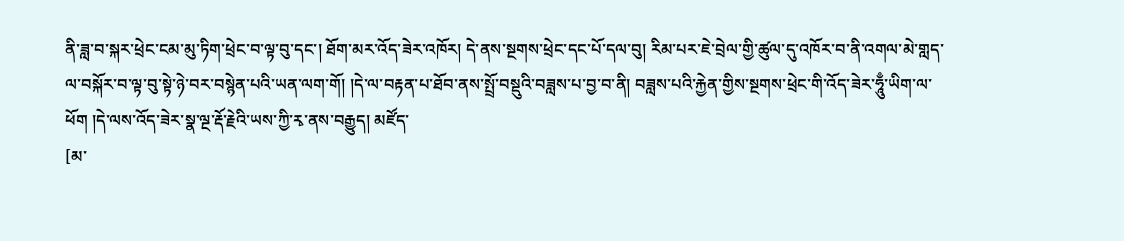ནི་ཟླ་བ་སྐར་ཕྲེང་ངམ་མུ་ཏིག་ཕྲེང་བ་ལྟ་བུ་དང་། ཐོག་མར་འོད་ཟེར་འཁོར། དེ་ནས་སྔགས་ཕྲེང་དང་པོ་དལ་བུ། རིམ་པར་ཇེ་བྲེལ་གྱི་ཚུལ་དུ་འཁོར་བ་ནི་འགལ་མེ་གླད་ལ་བསྐོར་བ་ལྟ་བུ་སྟེ་ཉེ་བར་བསྙེན་པའི་ཡན་ལག་གོ། །དེ་ལ་བརྟན་པ་ཐོབ་ནས་སྤྲོ་བསྡུའི་བཟླས་པ་བྱ་བ་ནི། བཟླས་པའི་རྐྱེན་གྱིས་སྔགས་ཕྲེང་གི་འོད་ཟེར་ཧཱུྃ་ཡིག་ལ་ཕོག །དེ་ལས་འོད་ཟེར་སྣ་ལྔ་རྡོ་རྗེའི་ཡས་ཀྱི་རྭ་ནས་བརྒྱུད། མཛོད་
[མ་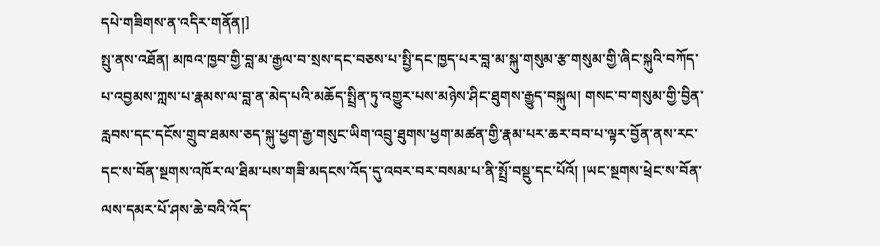དཔེ་གཟིགས་ན་འདིར་གནོན།]
སྤུ་ནས་འཐོན། མཁའ་ཁྱབ་གྱི་བླ་མ་རྒྱལ་བ་སྲས་དང་བཅས་པ་སྤྱི་དང་ཁྱད་པར་བླ་མ་སྐུ་གསུམ་རྩ་གསུམ་གྱི་ཞིང་སྐུའི་བཀོད་པ་འབྱམས་ཀླས་པ་རྣམས་ལ་བླ་ན་མེད་པའི་མཆོད་སྤྲིན་ཏུ་འགྱུར་པས་མཉེས་ཤིང་ཐུགས་རྒྱུད་བསྐུལ། གསང་བ་གསུམ་གྱི་བྱིན་རླབས་དང་དངོས་གྲུབ་ཐམས་ཅད་སྐུ་ཕྱག་རྒྱ་གསུང་ཡིག་འབྲུ་ཐུགས་ཕྱག་མཚན་གྱི་རྣམ་པར་ཆར་བབ་པ་ལྟར་བྱོན་ནས་རང་དང་ས་བོན་སྔགས་འཁོར་ལ་ཐིམ་པས་གཟི་མདངས་འོད་དུ་འབར་བར་བསམ་པ་ནི་སྤྲོ་བསྡུ་དང་པོའོ། །ཡང་སྔགས་ཕྲེང་ས་བོན་ལས་དམར་པོ་ཤས་ཆེ་བའི་འོད་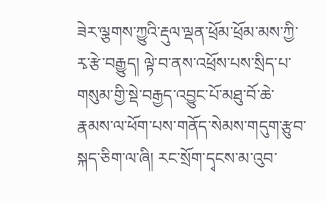ཟེར་ལྕགས་ཀྱུའི་རྡུལ་ལྡན་ཕྲོམ་ཕྲོམ་མས་ཀྱི་རྭ་རྩེ་བརྒྱུད། ལྟེ་བ་ནས་འཕྲོས་པས་སྲིད་པ་གསུམ་གྱི་སྡེ་བརྒྱད་འབྱུང་པོ་མཐུ་བོ་ཆེ་རྣམས་ལ་ཕོག་པས་གནོད་སེམས་གདུག་རྩུབ་སྐད་ཅིག་ལ་ཞི། རང་སྲོག་དྭངས་མ་འུབ་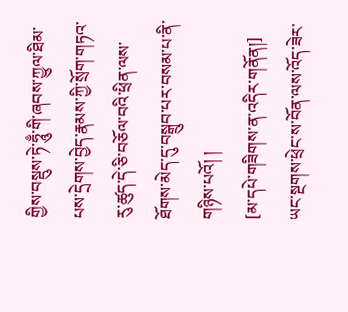གྱིས་བསྡུས་ཏེ་ཧཱུྃ་གི་ཞབས་ཀྱུལ་ཐིམ་པས་དྲེགས་བྱེད་རྣམས་ཀྱི་སྲོག་གཏའ་རུ་ཚུད་དེ་ཅི་བཅོལ་བའི་ཕྲིན་ལས་ཐོགས་མེད་དུ་བསྒྲུབ་པར་བསམ་པ་ནི་གཉིས་པའོ། །
[མ་དཔེ་གཟིགས་ན་འདིར་གནོན།]
ཡང་སྔགས་ཕྲེང་ས་བོན་ལས་འོད་ཟེར་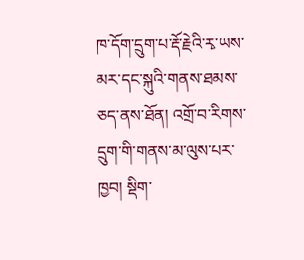ཁ་དོག་དྲུག་པ་རྡོ་རྗེའི་རྭ་ཡས་མར་དང་སྐུའི་གནས་ཐམས་ཅད་ནས་ཐོན། འགྲོ་བ་རིགས་དྲུག་གི་གནས་མ་ལུས་པར་ཁྱབ། སྡིག་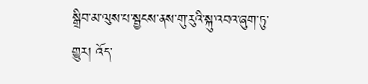སྒྲིབ་མ་ལུས་པ་སྦྱངས་ནས་གུ་རུའི་སྐུ་འབའ་ཞུག་ཏུ་གྱུར། འོད་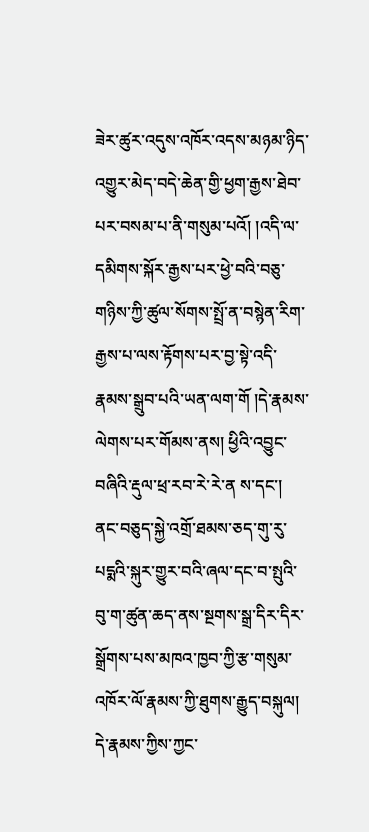ཟེར་ཚུར་འདུས་འཁོར་འདས་མཉམ་ཉིད་འགྱུར་མེད་བདེ་ཆེན་གྱི་ཕྱག་རྒྱས་ཐེབ་པར་བསམ་པ་ནི་གསུམ་པའོ། །འདི་ལ་དམིགས་སྐོར་རྒྱས་པར་ཕྱེ་བའི་བཅུ་གཉིས་ཀྱི་ཚུལ་སོགས་སྤྲོ་ན་བསྙེན་རིག་རྒྱས་པ་ལས་རྟོགས་པར་བྱ་སྟེ་འདི་རྣམས་སྒྲུབ་པའི་ཡན་ལག་གོ །དེ་རྣམས་ལེགས་པར་གོམས་ནས། ཕྱིའི་འབྱུང་བཞིའི་རྡུལ་ཕྲ་རབ་རེ་རེ་ན ས་དང་། ནང་བཅུད་སྐྱེ་འགྲོ་ཐམས་ཅད་གུ་རུ་པདྨའི་སྐུར་གྱུར་བའི་ཞལ་དང་བ་སྤུའི་བུ་ག་ཚུན་ཆད་ནས་སྔགས་སྒྲ་དིར་དིར་སྒྲོགས་པས་མཁའ་ཁྱབ་ཀྱི་རྩ་གསུམ་འཁོར་ལོ་རྣམས་ཀྱི་ཐུགས་རྒྱུད་བསྐུལ། དེ་རྣམས་ཀྱིས་ཀྱང་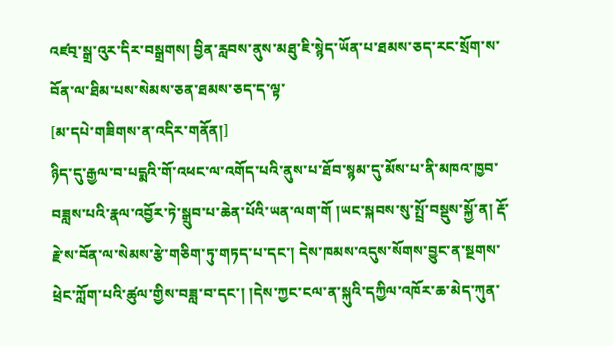འཛབ྄་སྒྲ་འུར་དིར་བསྒྲགས། བྱིན་རླབས་ནུས་མཐུ་ཇི་སྙེད་ཡོན་པ་ཐམས་ཅད་རང་སྲོག་ས་བོན་ལ་ཐིམ་པས་སེམས་ཅན་ཐམས་ཅད་ད་ལྟ་
[མ་དཔེ་གཟིགས་ན་འདིར་གནོན།]
ཉིད་དུ་རྒྱལ་བ་པདྨའི་གོ་འཕང་ལ་འགོད་པའི་ནུས་པ་ཐོབ་སྙམ་དུ་མོས་པ་ནི་མཁའ་ཁྱབ་བཟླས་པའི་རྣལ་འབྱོར་ཏེ་སྒྲུབ་པ་ཆེན་པོའི་ཡན་ལག་གོ །ཡང་སྐབས་སུ་སྤྲོ་བསྡུས་སྐྱོ་ན། རྡོ་རྗེ་ས་བོན་ལ་སེམས་རྩེ་གཅིག་ཏུ་གཏད་པ་དང་། དེས་ཁམས་འདུས་སོགས་བྱུང་ན་སྔགས་ཕྲེང་ཀློག་པའི་ཚུལ་གྱིས་བཟླ་བ་དང་། །དེས་ཀྱང་ངལ་ན་སྐུའི་དཀྱིལ་འཁོར་ཆ་མེད་ཀུན་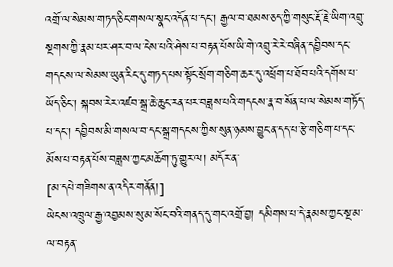འགྲོ་ལ་སེམས་གཏད་ཅིང་གསལ་སྣང་འདོན་པ་དང་། རྒྱལ་བ་ཐམས་ཅད་ཀྱི་གསུང་རྡོ་རྗེ་ཡིག་འབྲུ་སྔགས་ཀྱི་རྣམ་པར་ཤར་བ་ལ་ངེས་པའི་ཤེས་པ་བརྟན་པོས་ཡི་གེ་འབྲུ་རེ་རེ་བཞིན་དབྱིབས་དང་གདངས་ལ་སེམས་ཡུན་རིང་དུ་གཏད་པས་སྟོང་སྲོག་གཅིག་ཆར་དུ་འཕྲོག་པ་ཐོབ་པའི་དགོས་པ་ཡོད་ཅིང་། སྐབས་རེར་འཛབ་སྒྲ་ཆེ་ཆུང་རན་པར་བཟླས་པའི་གདངས་རྣ་བ་སོན་པ་ལ་སེམས་གཏོད་པ་དང་། དབྱིབས་མི་གསལ་བ་དང་སྒྲ་གདངས་ཀྱིས་སུན་ཉམས་བྱུང་ན་དད་པ་རྩེ་གཅིག་པ་དང་མོས་པ་བརྟན་པོས་བཟླས་ཀྱང་མཆོག་ཏུ་གྱུར་ལ། མདོར་ན་
[མ་དཔེ་གཟིགས་ན་འདིར་གནོན།]
ཡེངས་འཁྲུལ་རྒྱ་འབྱམས་སུ་མ་སོང་བའི་གནད་དུ་གང་འགྲོ་བྱ། དམིགས་པ་དེ་རྣམས་ཀྱང་སྔ་མ་ལ་བརྟན་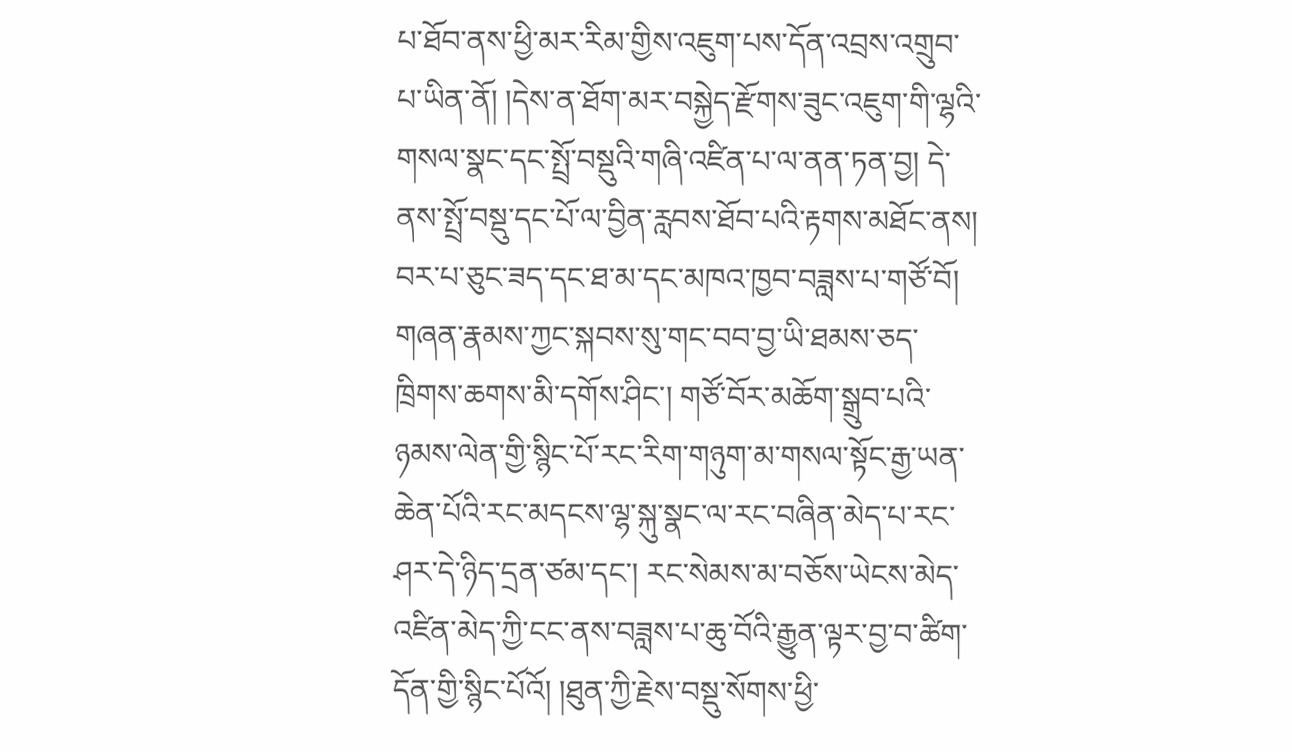པ་ཐོབ་ནས་ཕྱི་མར་རིམ་གྱིས་འཇུག་པས་དོན་འབྲས་འགྲུབ་པ་ཡིན་ནོ། །དེས་ན་ཐོག་མར་བསྐྱེད་རྫོགས་ཟུང་འཇུག་གི་ལྷའི་གསལ་སྣང་དང་སྤྲོ་བསྡུའི་གཞི་འཛིན་པ་ལ་ནན་ཏན་བྱ། དེ་ནས་སྤྲོ་བསྡུ་དང་པོ་ལ་བྱིན་རླབས་ཐོབ་པའི་རྟགས་མཐོང་ནས། བར་པ་ཅུང་ཟད་དང་ཐ་མ་དང་མཁའ་ཁྱབ་བཟླས་པ་གཙོ་བོ། གཞན་རྣམས་ཀྱང་སྐབས་སུ་གང་བབ་བྱ་ཡི་ཐམས་ཅད་ཁྲིགས་ཆགས་མི་དགོས་ཤིང་། གཙོ་བོར་མཆོག་སྒྲུབ་པའི་ཉམས་ལེན་གྱི་སྙིང་པོ་རང་རིག་གཉུག་མ་གསལ་སྟོང་རྒྱ་ཡན་ཆེན་པོའི་རང་མདངས་ལྷ་སྐུ་སྣང་ལ་རང་བཞིན་མེད་པ་རང་ཤར་དེ་ཉིད་དྲན་ཙམ་དང་། རང་སེམས་མ་བཅོས་ཡེངས་མེད་འཛིན་མེད་ཀྱི་ངང་ནས་བཟླས་པ་ཆུ་བོའི་རྒྱུན་ལྟར་བྱ་བ་ཚིག་དོན་གྱི་སྙིང་པོའོ། །ཐུན་ཀྱི་རྗེས་བསྡུ་སོགས་ཕྱི་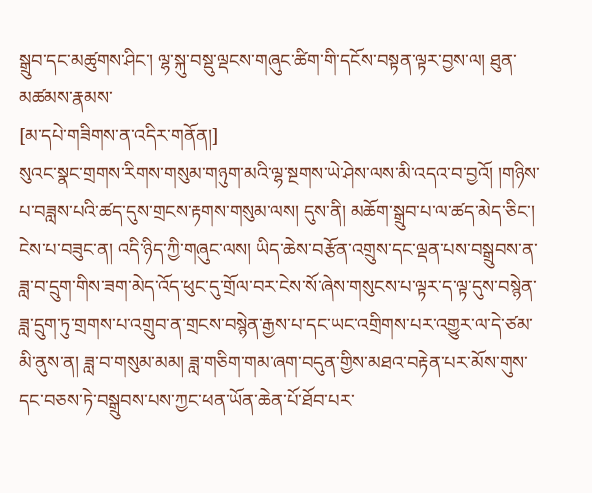སྒྲུབ་དང་མཚུགས་ཤིང་། ལྷ་སྐུ་བསྡུ་ལྡངས་གཞུང་ཚིག་གི་དངོས་བསྟན་ལྟར་བྱས་ལ། ཐུན་མཚམས་རྣམས་
[མ་དཔེ་གཟིགས་ན་འདིར་གནོན།]
སུའང་སྣང་གྲགས་རིགས་གསུམ་གཉུག་མའི་ལྷ་སྔགས་ཡེ་ཤེས་ལས་མི་འདའ་བ་བྱའོ། །གཉིས་པ་བཟླས་པའི་ཚད་དུས་གྲངས་རྟགས་གསུམ་ལས། དུས་ནི། མཆོག་སྒྲུབ་པ་ལ་ཚད་མེད་ཅིང་། ངེས་པ་བཟུང་ན། འདི་ཉིད་ཀྱི་གཞུང་ལས། ཡིད་ཆེས་བརྩོན་འགྲུས་དང་ལྡན་པས་བསྒྲུབས་ན་ཟླ་བ་དྲུག་གིས་ཟག་མེད་འོད་ཕུང་དུ་གྲོལ་བར་ངེས་སོ་ཞེས་གསུངས་པ་ལྟར་ད་ལྟ་དུས་བསྙེན་ཟླ་དྲུག་ཏུ་གྲགས་པ་འགྲུབ་ན་གྲངས་བསྙེན་རྒྱས་པ་དང་ཡང་འགྲིགས་པར་འགྱུར་ལ་དེ་ཙམ་མི་ནུས་ན། ཟླ་བ་གསུམ་མམ། ཟླ་གཅིག་གམ་ཞག་བདུན་གྱིས་མཐའ་བརྟེན་པར་མོས་གུས་དང་བཅས་ཏེ་བསྒྲུབས་པས་ཀྱང་ཕན་ཡོན་ཆེན་པོ་ཐོབ་པར་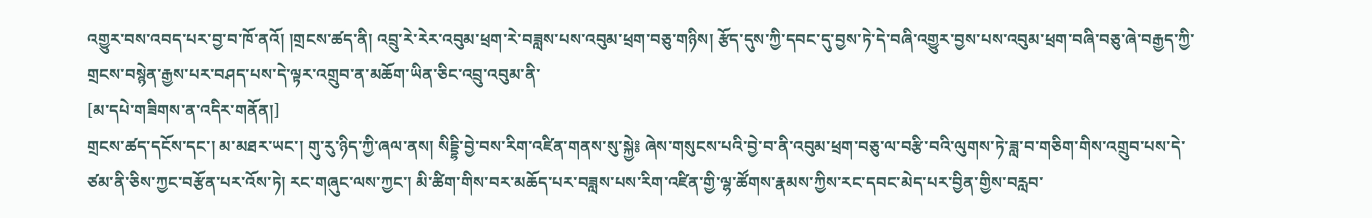འགྱུར་བས་འབད་པར་བྱ་བ་ཁོ་ནའོ། །གྲངས་ཚད་ནི། འབྲུ་རེ་རེར་འབུམ་ཕྲག་རེ་བཟླས་པས་འབུམ་ཕྲག་བཅུ་གཉིས། རྩོད་དུས་ཀྱི་དབང་དུ་བྱས་ཏེ་དེ་བཞི་འགྱུར་བྱས་པས་འབུམ་ཕྲག་བཞི་བཅུ་ཞེ་བརྒྱད་ཀྱི་གྲངས་བསྙེན་རྒྱས་པར་བཤད་པས་དེ་ལྟར་འགྲུབ་ན་མཆོག་ཡིན་ཅིང་འབྲུ་འབུམ་ནི་
[མ་དཔེ་གཟིགས་ན་འདིར་གནོན།]
གྲངས་ཚད་དངོས་དང་། མ་མཐར་ཡང་། གུ་རུ་ཉིད་ཀྱི་ཞལ་ནས། སིདྡྷི་བྱེ་བས་རིག་འཛིན་གནས་སུ་སྐྱེ༔ ཞེས་གསུངས་པའི་བྱེ་བ་ནི་འབུམ་ཕྲག་བཅུ་ལ་བརྩི་བའི་ལུགས་ཏེ་ཟླ་བ་གཅིག་གིས་འགྲུབ་པས་དེ་ཙམ་ནི་ཅིས་ཀྱང་བརྩོན་པར་འོས་ཏེ། རང་གཞུང་ལས་ཀྱང་། མི་ཚིག་གིས་བར་མཆོད་པར་བཟླས་པས་རིག་འཛིན་གྱི་ལྷ་ཚོགས་རྣམས་ཀྱིས་རང་དབང་མེད་པར་བྱིན་གྱིས་བརླབ་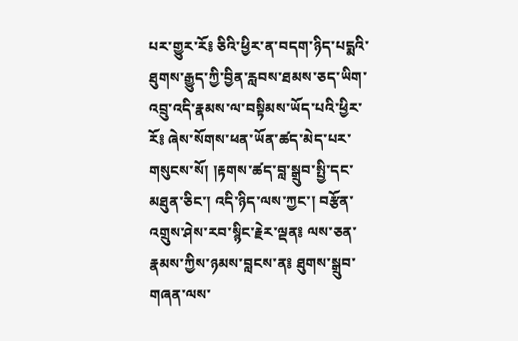པར་གྱུར་རོ༔ ཅིའི་ཕྱིར་ན་བདག་ཉིད་པདྨའི་ཐུགས་རྒྱུད་ཀྱི་བྱིན་རླབས་ཐམས་ཅད་ཡིག་འབྲུ་འདི་རྣམས་ལ་བསྟིམས་ཡོད་པའི་ཕྱིར་རོ༔ ཞེས་སོགས་ཕན་ཡོན་ཚད་མེད་པར་གསུངས་སོ། །རྟགས་ཚད་བླ་སྒྲུབ་སྤྱི་དང་མཐུན་ཅིང་། འདི་ཉིད་ལས་ཀྱང་། བརྩོན་འགྲུས་ཤེས་རབ་སྙིང་རྗེར་ལྡན༔ ལས་ཅན་རྣམས་ཀྱིས་ཉམས་བླངས་ན༔ ཐུགས་སྒྲུབ་གཞན་ལས་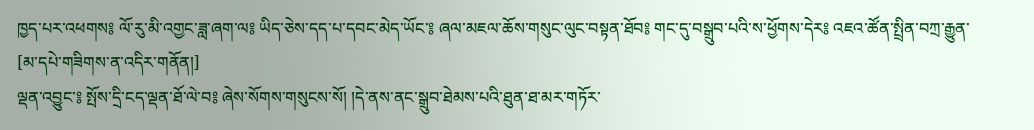ཁྱད་པར་འཕགས༔ ལོ་རུ་མི་འགྱང་ཟླ་ཞག་ལ༔ ཡིད་ཅེས་དད་པ་དབང་མེད་ཡོང་༔ ཞལ་མཇལ་ཆོས་གསུང་ལུང་བསྟན་ཐོབ༔ གང་དུ་བསྒྲུབ་པའི་ས་ཕྱོགས་དེར༔ འཇའ་ཚོན་སྤྲིན་བཀྲ་རྒྱུན་
[མ་དཔེ་གཟིགས་ན་འདིར་གནོན།]
ལྡན་འབྱུང་༔ སྤོས་དྲི་ངད་ལྡན་ཐོ་ལེ་བ༔ ཞེས་སོགས་གསུངས་སོ། །དེ་ནས་ནང་སྒྲུབ་ཐེམས་པའི་ཐུན་ཐ་མར་གཏོར་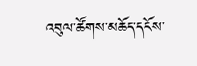འབུལ་ཚོགས་མཆོད་དངོས་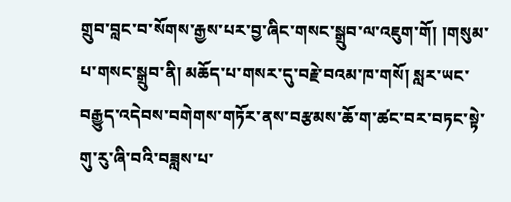གྲུབ་བླང་བ་སོགས་རྒྱས་པར་བྱ་ཞིང་གསང་སྒྲུབ་ལ་འཇུག་གོ། །གསུམ་པ་གསང་སྒྲུབ་ནི། མཆོད་པ་གསར་དུ་བརྗེ་བའམ་ཁ་གསོ། སླར་ཡང་བརྒྱུད་འདེབས་བགེགས་གཏོར་ནས་བརྩམས་ཆོ་ག་ཚང་བར་བཏང་སྟེ་གུ་རུ་ཞི་བའི་བཟླས་པ་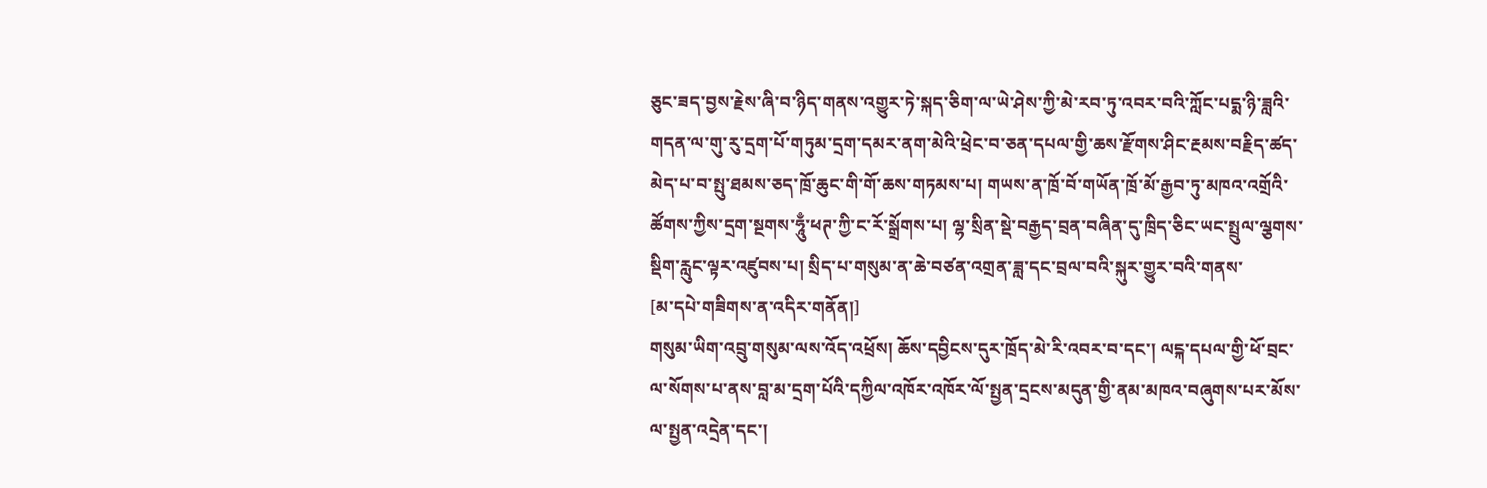ཅུང་ཟད་བྱས་རྗེས་ཞི་བ་ཉིད་གནས་འགྱུར་ཏེ་སྐད་ཅིག་ལ་ཡེ་ཤེས་ཀྱི་མེ་རབ་ཏུ་འབར་བའི་ཀློང་པདྨ་ཉི་ཟླའི་གདན་ལ་གུ་རུ་དྲག་པོ་གཏུམ་དྲག་དམར་ནག་མེའི་ཕྲེང་བ་ཅན་དཔལ་གྱི་ཆས་རྫོགས་ཤིང་རྔམས་བརྗིད་ཚད་མེད་པ་བ་སྤུ་ཐམས་ཅད་ཁྲོ་ཆུང་གི་གོ་ཆས་གཏམས་པ། གཡས་ན་ཁྲོ་བོ་གཡོན་ཁྲོ་མོ་རྒྱབ་ཏུ་མཁའ་འགྲོའི་ཚོགས་ཀྱིས་དྲག་སྔགས་ཧཱུྃ་ཕཊ་ཀྱི་ང་རོ་སྒྲོགས་པ། ལྷ་སྲིན་སྡེ་བརྒྱད་བྲན་བཞིན་དུ་ཁྲིད་ཅིང་ཡང་སྤྲུལ་ལྕགས་སྡིག་རླུང་ལྟར་འཛུབས་པ། སྲིད་པ་གསུམ་ན་ཆེ་བཙན་འགྲན་ཟླ་དང་བྲལ་བའི་སྐུར་གྱུར་བའི་གནས་
[མ་དཔེ་གཟིགས་ན་འདིར་གནོན།]
གསུམ་ཡིག་འབྲུ་གསུམ་ལས་འོད་འཕྲོས། ཆོས་དབྱིངས་དུར་ཁྲོད་མེ་རི་འབར་བ་དང་། ལངྐ་དཔལ་གྱི་ཕོ་བྲང་ལ་སོགས་པ་ནས་བླ་མ་དྲག་པོའི་དཀྱིལ་འཁོར་འཁོར་ལོ་སྤྱན་དྲངས་མདུན་གྱི་ནམ་མཁའ་བཞུགས་པར་མོས་ལ་སྤྱན་འདྲེན་དང་།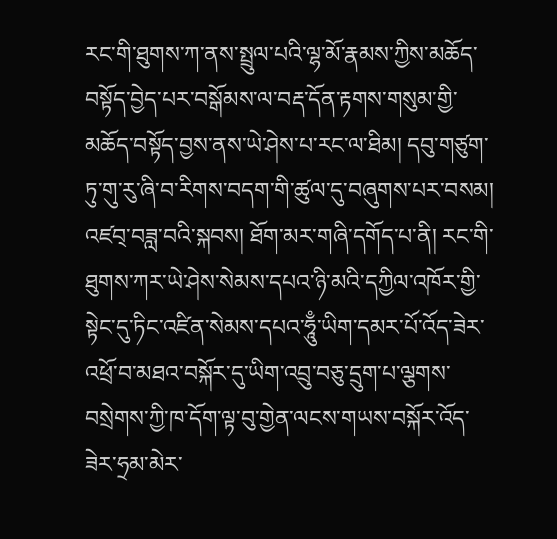རང་གི་ཐུགས་ཀ་ནས་སྤྲུལ་པའི་ལྷ་མོ་རྣམས་ཀྱིས་མཆོད་བསྟོད་བྱེད་པར་བསྒོམས་ལ་བརྡ་དོན་རྟགས་གསུམ་གྱི་མཆོད་བསྟོད་བྱས་ནས་ཡེ་ཤེས་པ་རང་ལ་ཐིམ། དབུ་གཙུག་ཏུ་གུ་རུ་ཞི་བ་རིགས་བདག་གི་ཚུལ་དུ་བཞུགས་པར་བསམ། འཛབ྄་བཟླ་བའི་སྐབས། ཐོག་མར་གཞི་དགོད་པ་ནི། རང་གི་ཐུགས་ཀར་ཡེ་ཤེས་སེམས་དཔའ་ཉི་མའི་དཀྱིལ་འཁོར་གྱི་སྟེང་དུ་ཏིང་འཛིན་སེམས་དཔའ་ཧཱུྃ་ཡིག་དམར་པོ་འོད་ཟེར་འཕྲོ་བ་མཐའ་བསྐོར་དུ་ཡིག་འབྲུ་བཅུ་དྲུག་པ་ལྕགས་བསྲེགས་ཀྱི་ཁ་དོག་ལྟ་བུ་གྱེན་ལངས་གཡས་བསྐོར་འོད་ཟེར་ཧྲམ་མེར་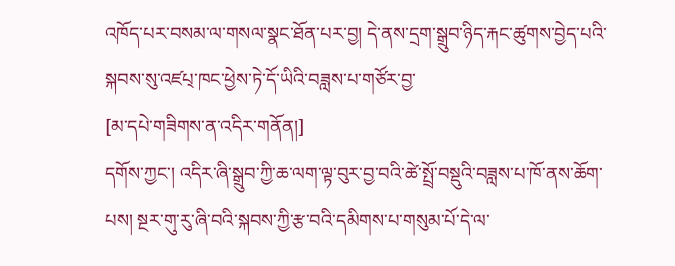འཁོད་པར་བསམ་ལ་གསལ་སྣང་ཐོན་པར་བྱ། དེ་ནས་དྲག་སྒྲུབ་ཉིད་རྐང་ཚུགས་བྱེད་པའི་སྐབས་སུ་འཛཔ྄་ཁང་ཕྱེས་ཏེ་དོ་ཡིའི་བཟླས་པ་གཙོར་བྱ་
[མ་དཔེ་གཟིགས་ན་འདིར་གནོན།]
དགོས་ཀྱང་། འདིར་ཞི་སྒྲུབ་ཀྱི་ཆ་ལག་ལྟ་བུར་བྱ་བའི་ཚེ་སྤྲོ་བསྡུའི་བཟླས་པ་ཁོ་ནས་ཆོག་པས། སྔར་གུ་རུ་ཞི་བའི་སྐབས་ཀྱི་རྩ་བའི་དམིགས་པ་གསུམ་པོ་དེ་ལ་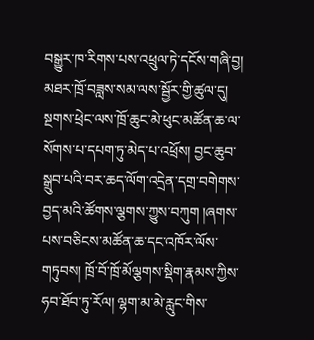བསྒྱུར་ཁ་རིགས་པས་འཕྲུལ་ཏེ་དངོས་གཞི་བྱ། མཐར་ཁྲོ་བཟླས་སམ་ལས་སྦྱོར་གྱི་ཚུལ་དུ། སྔགས་ཕྲེང་ལས་ཁྲོ་ཆུང་མེ་ཕུང་མཚོན་ཆ་ལ་སོགས་པ་དཔག་ཏུ་མེད་པ་འཕྲོས། བྱང་ཆུབ་སྒྲུབ་པའི་བར་ཆད་ལོག་འདྲེན་དགྲ་བགེགས་བྱད་མའི་ཚོགས་ལྕགས་ཀྱུས་བཀུག །ཞགས་པས་བཅིངས་མཚོན་ཆ་དང་འཁོར་ལོས་གཏུབས། ཁྲོ་བོ་ཁྲོ་མོལྕགས་སྡིག་རྣམས་ཀྱིས་ཧབ་ཐོབ་ཏུ་རོལ། ལྷག་མ་མེ་རླུང་གིས་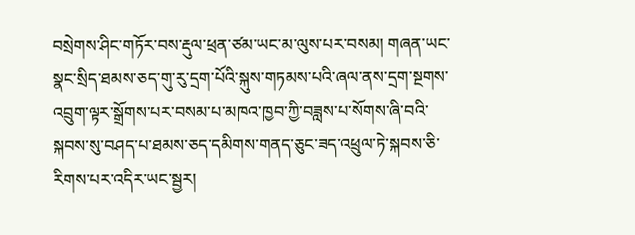བསྲེགས་ཤིང་གཏོར་བས་རྡུལ་ཕྲན་ཙམ་ཡང་མ་ལུས་པར་བསམ། གཞན་ཡང་སྣང་སྲིད་ཐམས་ཅད་གུ་རུ་དྲག་པོའི་སྐུས་གཏམས་པའི་ཞལ་ནས་དྲག་སྔགས་འབྲུག་ལྟར་སྒྲོགས་པར་བསམ་པ་མཁའ་ཁྱབ་ཀྱི་བཟླས་པ་སོགས་ཞི་བའི་སྐབས་སུ་བཤད་པ་ཐམས་ཅད་དམིགས་གནད་ཅུང་ཟད་འཕྲུལ་ཏེ་སྐབས་ཅི་རིགས་པར་འདིར་ཡང་སྦྱར།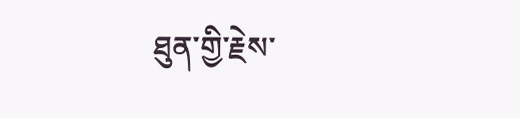ཐུན་གྱི་རྗེས་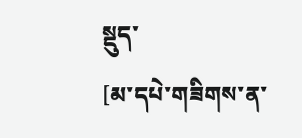སྡུད་
[མ་དཔེ་གཟིགས་ན་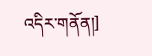འདིར་གནོན།]